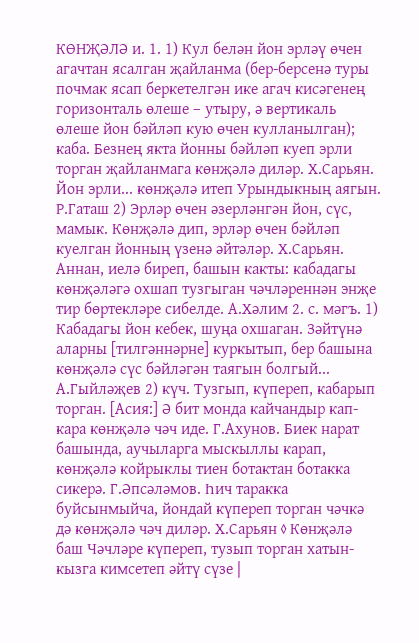КӨНҖӘЛӘ и. 1. 1) Кул белән йон эрләү өчен агачтан ясалган җайланма (бер-берсенә туры почмак ясап беркетелгән ике агач кисәгенең горизонталь өлеше – утыру, ә вертикаль өлеше йон бәйләп кую өчен кулланылган); каба. Безнең якта йонны бәйләп куеп эрли торган җайланмага көнҗәлә диләр. Х.Сарьян. Йон эрли... көнҗәлә итеп Урындыкның аягын. Р.Гаташ 2) Эрләр өчен әзерләнгән йон, сүс, мамык. Көнҗәлә дип, эрләр өчен бәйләп куелган йонның үзенә әйтәләр. Х.Сарьян. Аннан, иелә биреп, башын какты: кабадагы көнҗәләгә охшап тузгыган чәчләреннән энҗе тир бөртекләре сибелде. А.Хәлим 2. с. мәгъ. 1) Кабадагы йон кебек, шуңа охшаган. Зәйтүнә аларны [тилгәннәрне] куркытып, бер башына көнҗәлә сүс бәйләгән таягын болгый... А.Гыйләҗев 2) күч. Тузгып, күпереп, кабарып торган. [Асия:] Ә бит монда кайчандыр кап-кара көнҗәлә чәч иде. Г.Ахунов. Биек нарат башында, аучыларга мыскыллы карап, көнҗәлә койрыклы тиен ботактан ботакка сикерә. Г.Әпсәләмов. Һич таракка буйсынмыйча, йондай күпереп торган чәчкә дә көнҗәлә чәч диләр. Х.Сарьян ◊ Көнҗәлә баш Чәчләре күпереп, тузып торган хатын-кызга кимсетеп әйтү сүзе |